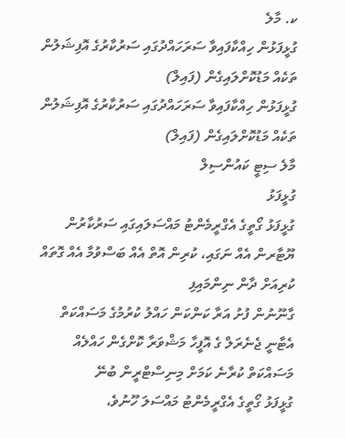ކ. މާލެ
ގުޅީފަޅުން ހިއްކާފައިވާ ސަރަހައްދުގައި ސަރުކާރުގެ އޮފިޝަލުން ތަކެއް މަޑުކޮށްލައިގެން (ފައިލް)
ގުޅީފަޅުން ހިއްކާފައިވާ ސަރަހައްދުގައި ސަރުކާރުގެ އޮފިޝަލުން ތަކެއް މަޑުކޮށްލައިގެން (ފައިލް)
މާލެ ސިޓީ ކައުންސިލް
ގުޅީފަޅު
ގުޅީފަޅު ގޯތީގެ އެގްރީމެންޓު މައްސަލައިގައި ސަރުކާރުން ޔޫޓާރން އެއް ނަގައި، ކުރިން އޮތް އެއް ބަސްވުމާ އެއް ގޮތައް ކުރިއަށް ދާން ނިންމައިފި
ގާނޫނުން ފުށު އަރާ ކަންކަން ހައްލު ކުރުމުގެ މަސައްކަތް އެޓާނީ ޖެނެރަލް ގެ އޮފީހާ މަޝްވަރާ ކޮށްގެން ހައްލެއް މަސައްކަތް ކުރާނެ ކަމަށް މިނިސްޓްރީން ބުނޭ
ގުޅީފަޅު ގޯތީގެ އެގްރީމެންޓު މައްސަލަ ހޫނުވެ،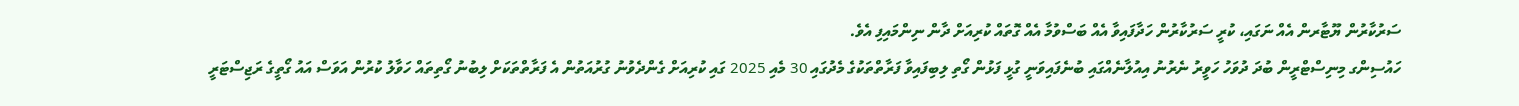ސަރުކާރުން ޔޫޓާރން އެއް ނަގައި، ކުރީ ސަރުކާރުން ހަދާފައިވާ އެއް ބަސްވުމާ އެއް ގޮތައް ކުރިއަށް ދާން ނިންމައިފި އެވެ.
ހައުސިންގ މިނިސްޓްރީން ބުދަ ދުވަހު ހަވީރު ނެރުނު އިއުލާނެއްގައި ބުނެފައިވަނީ ގުޅީ ފަޅުން ގޯތި ލިބިފައިވާ ފަރާތްތަކުގެ މެދުގައި 30 މެއި 2025 ގައި ކުރިއަށް ގެންދެވުނު ގުރުއަތުން އެ ފަރާތްތަކަށް ލިބުނު ގޯތިތައް ހަވާލު ކުރުން އަވަސް އައު ގޯތީގެ ރަޖިސްޓަރީ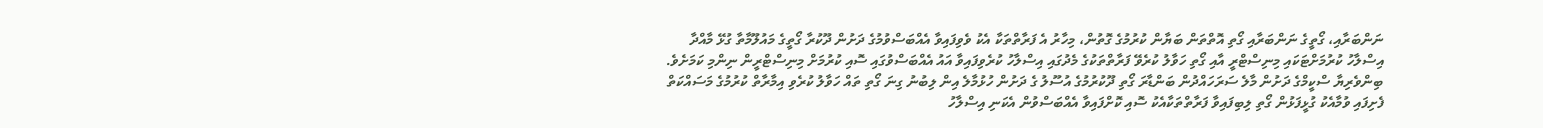ނަންބަރާއި، ގޯތީގެ ނަންބަރާއި ގޯތި އޮތްތަން ބަޔާން ކުރުމުގެ ގޮތުން، މިހާރު އެ ފަރާތްތަކާ އެކު ވެވިފައިވާ އެއްބަސްވުމުގެ ދަށުން ދޫކުރާ ގޯތީގެ މައުލޫމާތާ ގުޅޭ މާއްދާ އިސްލާހު ކުރުމަށްޓަކައި މިނިސްޓްރީ އާއި ގޯތި ހަވާލު ކުރެވޭ ފަރާތްތަކުގެ މެދުގައި އިސްލާހު ކުރެވިފައިވާ އައު އެއްބަސްވުގައި ސޮއި ކުރުމަށް މިނިސްޓްރީން ނިންމި ކަމަށެވެ.
ބިންވެރިޔާ ސްކީމްގެ ދަށުން މާލެ ސަރަހައްދުން ބަންޑާރަ ގޯތި ދޫކުރުމުގެ އުސޫލު ގެ ދަށުން ހުޅުމާލެ އިން ލިބުނު ގިނަ ގޯތި ތައް ހަވާލު ކުރެވި އިމާރާތް ކުރުމުގެ މަސައްކަތް ފެށިފައި ވުމާއެކު ގުޅީފަޅުން ގޯތި ލިބިފައިވާ ފަރާތްތަކާއެކު ސޮއި ކޮށްފައިވާ އެއްބަސްވުން އެކަނި އިސްލާހު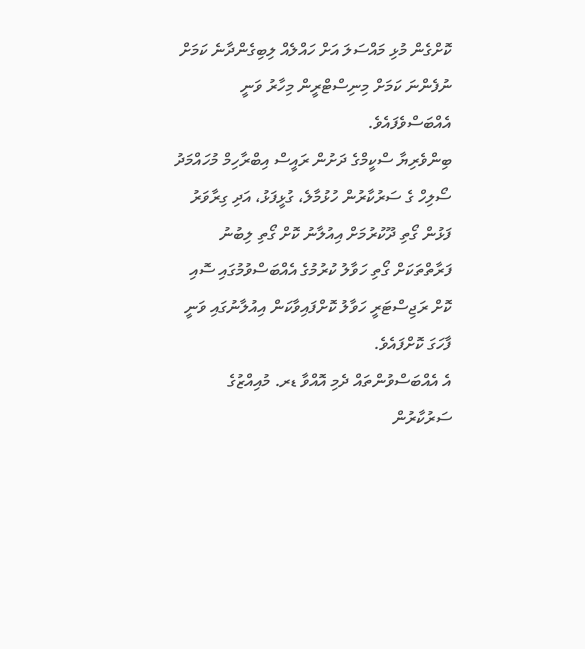ކޮށްގެން މުޅި މައްސަލަ އަށް ހައްލެއް ލިބިގެންދާނެ ކަމަށް ނުފެންނަ ކަމަށް މިނިސްޓްރީން މިހާރު ވަނީ އެއްބަސްވެފައެވެ.
ބިންވެރިޔާ ސްކީމްގެ ދަށުން ރައީސް އިބްރާހިމް މުހައްމަދު ސޯލިހް ގެ ސަރުކާރުން ހުޅުމާލެ، ގުޅީފަޅު، އަދި ގިރާވަރު ފަޅުން ގޯތި ދޫކުރުމަށް އިއުލާނު ކޮށް ގޯތި ލިބުނު ފަރާތްތަކަށް ގޯތި ހަވާލު ކުރުމުގެ އެއްބަސްވުމުގައި ސޮއި ކޮށް ރަޖިސްޓަރީ ހަވާލު ކޮށްފައިވާކަން އިއުލާނުގައި ވަނީ ފާހަގަ ކޮށްފައެވެ.
އެ އެއްބަސްވުންތައް ދެމި އޮއްވާ ޑރ. މުއިއްޒުގެ ސަރުކާރުން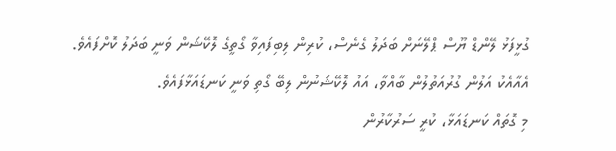ގުޅީފަޅު ލޭންޑް ޔޫސް ޕްލޭނަށް ބަދަލު ގެނެސް، ކުރިން ލިބިފައިވާ ގޯތީގެ ލޮކޭޝަން ވަނީ ބަދަލު ކޮށްފައެވެ.
އެއާއެކު އަލުން ގުރުއަތުލުން ބާއްވާ، އައު ލޮކޭޝަނުން ލިބޭ ގޯތި ވަނީ ކަނޑައަޅާފައެވެ.
މި ގޮތައް ކަނޑައަޅާ، ކުރީ ސަރުކާރުން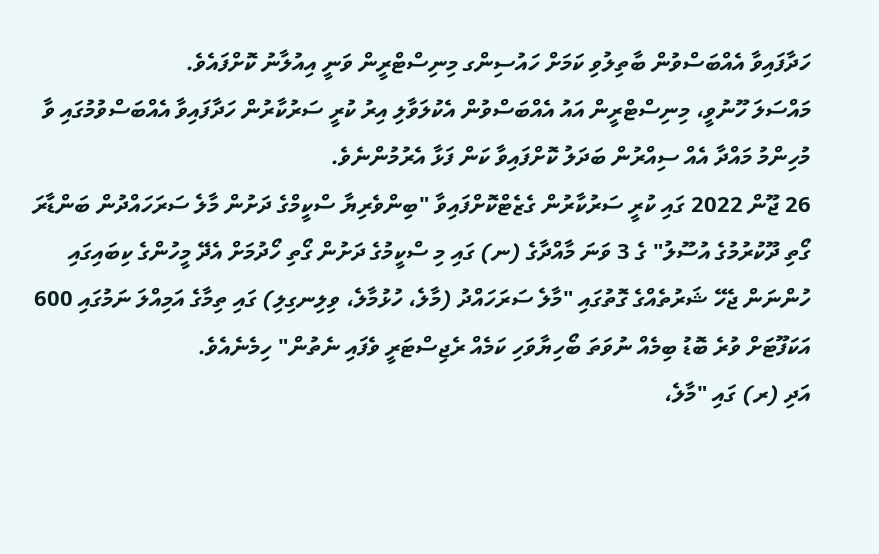ހަދާފައިވާ އެއްބަސްވުން ބާތިލުވި ކަމަށް ހައުސިންގ މިނިސްޓްރީން ވަނީ އިއުލާނު ކޮށްފައެވެ.
މައްސަލަ ހޫނުވީ، މިނިސްޓްރީން އައު އެއްބަސްވުން އެކުލަވާލި އިރު ކުރީ ސަރުކާރުން ހަދާފައިވާ އެއްބަސްވުމުގައި ވާ މުހިންމު މައްދާ އެއް ސިއްރުން ބަދަލު ކޮށްފައިވާ ކަން ފަޅާ އެރުމުންނެވެ.
26 ޖޫން 2022 ގައި ކުރީ ސަރުކާރުން ގެޒެޓްކޮށްފައިވާ "ބިންވެރިޔާ ސްކީމްގެ ދަށުން މާލެ ސަރަހައްދުން ބަންޑާރަ ގޯތި ދޫކުރުމުގެ އުސޫލު" ގެ 3 ވަނަ މާއްދާގެ (ނ) ގައި މި ސްކީމުގެ ދަށުން ގޯތި ހޯދުމަށް އެދޭ މީހުންގެ ކިބައިގައި ހުންނަން ޖެހޭ ޝަރުތެއްގެ ގޮތުގައި "މާލެ ސަރަހައްދު (މާލެ، ހުޅުމާލެ، ވިލިނގިލި) ގައި ތިމާގެ އަމިއްލަ ނަމުގައި 600 އަކަފޫޓަށް ވުރެ ބޮޑު ބިމެއް ނުވަތަ ބޯހިޔާވަހި ކަމެއް ރެޖިސްޓަރީ ވެފައި ނެތުން" ހިމެނެއެވެ.
އަދި (ރ) ގައި "މާލެ،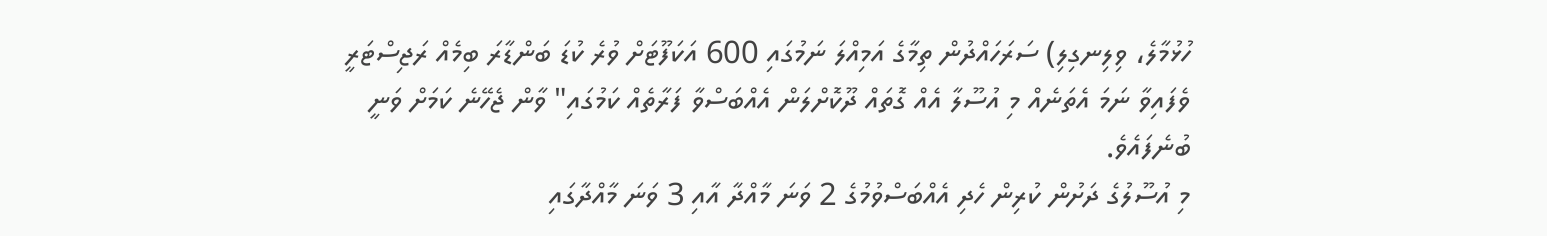ހުޅުމާލެ، ވިލިނގިލި) ސަރަހައްދުން ތިމާގެ އަމިއްލަ ނަމުގައި 600 އަކަފޫޓަށް ވުރެ ކުޑަ ބަންޑާރަ ބިމެއް ރަޖިސްޓަރީ ވެފައިވާ ނަމަ އެތަނެއް މި އުސޫލާ އެއް ގޮތައް ދޫކޮށްލަން އެއްބަސްވާ ފަރާތެއް ކަމުގައި" ވާން ޖެހޭނެ ކަމަށް ވަނީ ބުނެފައެވެ.
މި އުސޫލުގެ ދަށުން ކުރިން ހެދި އެއްބަސްވުމުގެ 2 ވަނަ މާއްދާ އާއި 3 ވަނަ މާއްދާގައި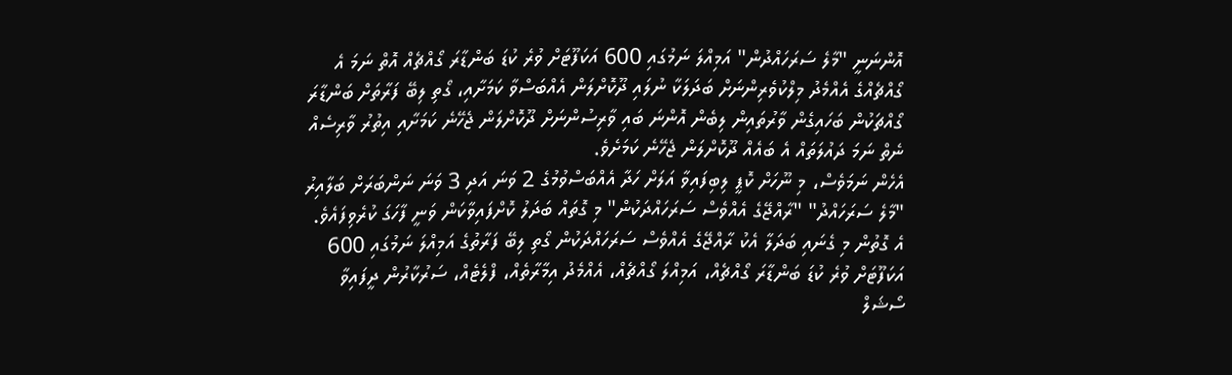އޮންނަނީ "މާލެ ސަރަހައްދުން" އަމިއްލަ ނަމުގައި 600 އަކަފޫޓަށް ވުރެ ކުޑަ ބަންޑާރަ ގޯއްޗެއް އޮތް ނަމަ އެ ގޯއްޗެއްގެ އެއްމެދު މިލްކުވެރިންނަށް ބަދަލަކާ ނުލައި ދޫކޮށްލަން އެއްބަސްވާ ކަމަށާއި، ގޯތި ލިބޭ ފަރާތަށް ބަންޑާރަ ގޯއްޗަކުން ބަހައިގެން ވާރުތައިން ލިބެން އޮންނަ ބައި ވާރިސުންނަށް ދޫކޮށްލަން ޖެހޭނެ ކަމަށާއި އިތުރު ވާރިސެއް ނެތް ނަމަ ދައުލަތައް އެ ބައެއް ދޫކޮށްލަން ޖެހޭނެ ކަމަށެވެ.
އެހެން ނަމަވެސް، މި ނޫހަށް ކޮޕީ ލިބިފައިވާ އަލަށް ހަދާ އެއްބަސްވުމުގެ 2 ވަނަ އަދި 3 ވަނަ ނަންބަރަށް ބަލާއިރު "މާލެ ސަރަހައްދު" "ރާއްޖޭގެ އެއްވެސް ސަރަހައްދަކުން" މި ގޮތައް ބަދަލު ކޮށްފައިވާކަން ވަނީ ފާހަގަ ކުރެވިފައެވެ.
އެ ގޮތުން މި ގެނައި ބަދަލާ އެކު ރާއްޖޭގެ އެއްވެސް ސަރަހައްދަކުން ގޯތި ލިބޭ ފަރާތުގެ އަމިއްލަ ނަމުގައި 600 އަކަފޫޓަށް ވުރެ ކުޑަ ބަންޑާރަ ގޯއްޗެއް، އަމިއްލަ ގޯއްޗެއް، އެއްމެދު އިމާރާތެއް، ފްލެޓެއް، ސަރުކާރުން ދީފައިވާ ސޯޝަލް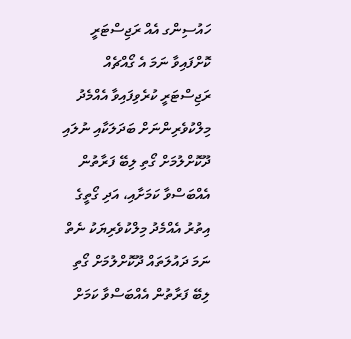ހައުސިންގ އެއް ރަޖިސްޓަރީ ކޮށްފައިވާ ނަމަ އެ ގޯއްޗެއް ރަޖިސްޓަރީ ކުރެވިފައިވާ އެއްމެދު މިލްކުވެރިންނަށް ބަދަލަކާއި ނުލައި ދޫކޮށްލުމަށް ގޯތި ލިބޭ ފަރާތުން އެއްބަސްވާ ކަމަށާއި، އަދި ގޯތީގެ އިތުރު އެއްމެދު މިލްކުވެރިޔަކު ނެތް ނަމަ ދައުލަތައް ދޫކޮށްލުމަށް ގޯތި ލިބޭ ފަރާތުން އެއްބަސްވާ ކަމަށް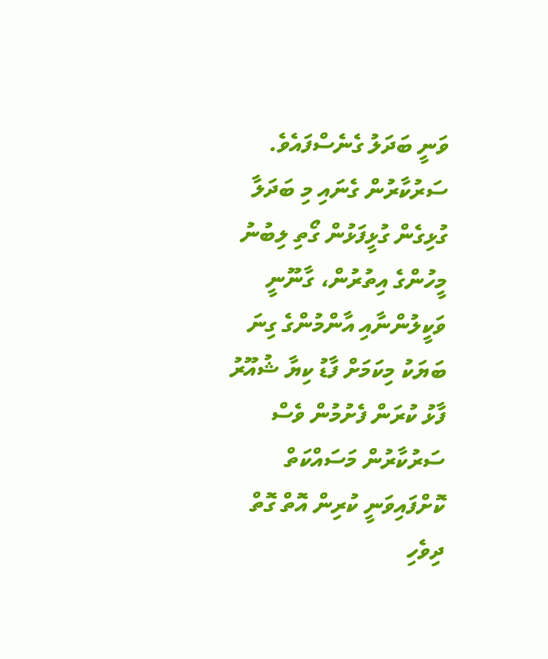ވަނީ ބަދަލު ގެނެސްފައެވެ.
ސަރުކާރުން ގެނައި މި ބަދަލާ ގުޅިގެން ގުޅީފަޅުން ގޯތި ލިބުނު މީހުންގެ އިތުރުން، ގާނޫނީ ވަކީލުންނާއި އާންމުންގެ ގިނަ ބަޔަކު މިކަމަށް ފާޑު ކިޔާ ޝުއޫރު ފާޅު ކުރަން ފެށުމުން ވެސް ސަރުކާރުން މަސައްކަތް ކޮށްފައިވަނީ ކުރިން އޮތް ގޮތް ދިވެހި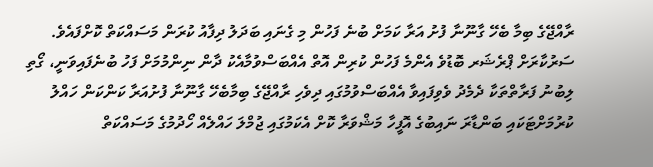ރާއްޖޭގެ ބިމާ ބެހޭ ގާނޫނާ ފުށު އަރާ ކަމަށް ބުނެ ފަހުން މި ގެނައި ބަދަލު ދިފާއު ކުރަން މަސައްކަތް ކޮށްފައެވެ.
ސަރުކާރަށް ޕްރެޝަރ ބޮޑުވެ އެންމެ ފަހުން ކުރިން އޮތް އެއްބަސްވުމާއެކު ދާން ނިންމުމަށް ފަހު ބުނެފައިވަނީ، ގޯތި ލިބުނު ފަރާތްތަކާ ދެމެދު ވެވިފައިވާ އެއްބަސްވުމުގައި ދިވެހި ރާއްޖޭގެ ބިމާބެހޭ ގާނޫނާ ފުށުއަރާ ކަންކަން ހައްލު ކުރުމަށްޓަކައި ބަންޑާރަ ނައިބުގެ އޮފީހާ މަޝްވަރާ ކޮށް އެކަމުގައި ޖުމްލަ ހައްލެއް ހޯދުމުގެ މަސައްކަތް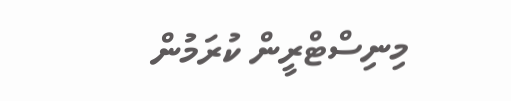މިނިސްޓްރީން ކުރަމުން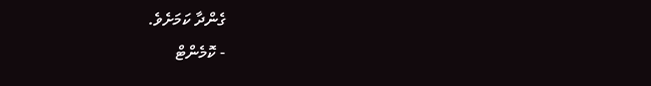ގެންދާ ކަމަށެވެ.
- ކޮމެންޓް